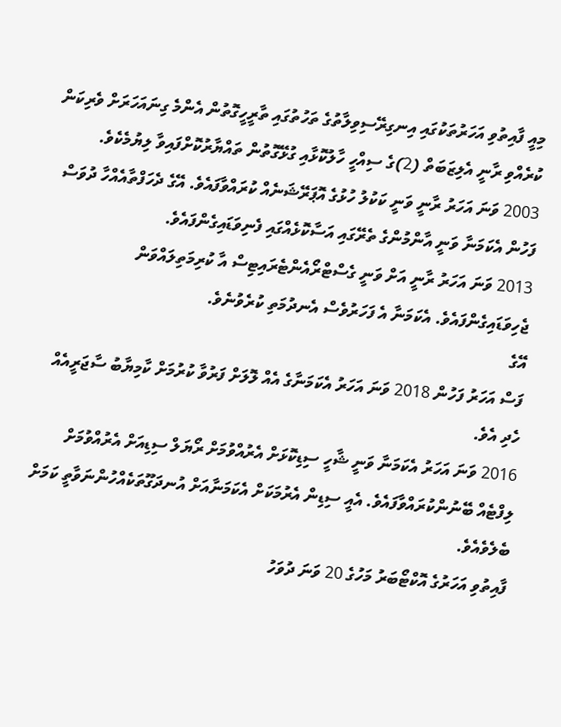މިއީ ފާއިތުވި އަހަރުތަކުގައި އިނގިރޭސިވިލާތުގެ ތަހުތުގައި ތާރީހީގޮތުން އެންމެ ގިނައަހަރަށް ވެރިކަން ކުރެއްވި ރާނީ އެލިޒަބަތް (2)ގެ ސިއްހީ ހާލުކޮޅާއި ގުޅޭގޮތުން ތައްޔާރުކޮށްފައިވާ ލިޔުމެކެވެ.
2003 ވަނަ އަހަރު ރާނީ ވަނީ ކަކުލު ހުޅުގެ އޮޕަރޭޝަނެއް ކުރައްވާފައެވެ. އޭގެ ދެހަފްތާއެއްހާ ދުވަސް ފަހުން އެކަމަނާ ވަނީ އާންމުންގެ ތެރޭގައި އަސާކޮޅެއްގައި ފެނިވަޑައިގެންފައެވެ.
2013 ވަނަ އަހަރު ރާނީ އަށް ވަނީ ގެސްޓްރޯއެންޓެރައިޓިސް އާ ކުރިމަތިލައްވަން ޖެހިވަޑައިގެންފައެވެ. އެކަމަނާ އެ ފަހަރުވެސް އެނދުމަތި ކުރެވުނެވެ.
އޭގެ
ފަސް އަހަރު ފަހުން 2018 ވަނަ އަހަރު އެކަމަނާގެ އެއް ލޮލަށް ފަރުވާ ކުރުމަށް ކާމިޔާބު ސާޖަރީއެއް ހެދި އެވެ.
2016 ވަނަ އަހަރު އެކަމަނާ ވަނީ ޝާހީ ސިޑިކޮޅަށް އެރުއްވުމަށް ރޯޔަލް ސިޑިއަށް އެރުއްވުމަށް ލިފްޓެއް ބޭނުންކުރައްވާފައެވެ. އެއީ ސިޑިން އެރުމަކަށް އެކަމަނާއަށް އުނދަގޫތަކެއްހުންނަވާތީ ކަމަށް ބެލެވެއެވެ.
ފާއިތުވި އަހަރުގެ އޮކްޓޯބަރު މަހުގެ 20 ވަނަ ދުވަހު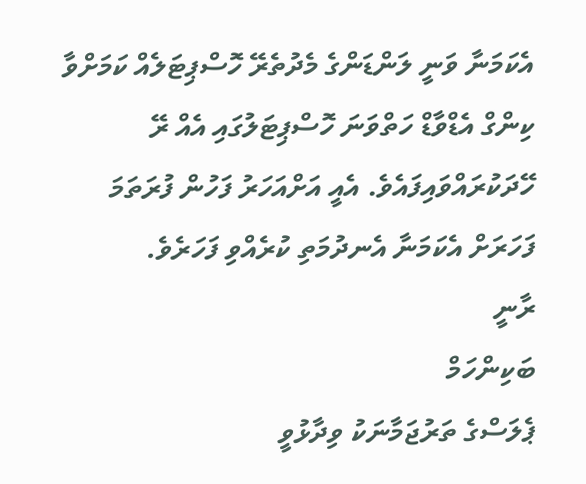އެކަމަނާ ވަނީ ލަންޑަންގެ މެދުތެރޭ ހޮސްޕިޓަލެއް ކަމަށްވާ ކިންގް އެޑްވާޑް ހަތްވަނަ ހޮސްޕިޓަލުގައި އެއް ރޭ ހޭދަކުރައްވައިފައެވެ. އެއީ އަށްއަހަރު ފަހުން ފުރަތަމަ ފަހަރަށް އެކަމަނާ އެނދުމަތި ކުރެއްވި ފަހަރެވެ.
ރާނީ
ބަކިންހަމް
ޕެލަސްގެ ތަރުޖަމާނަކު ވިދާޅުވީ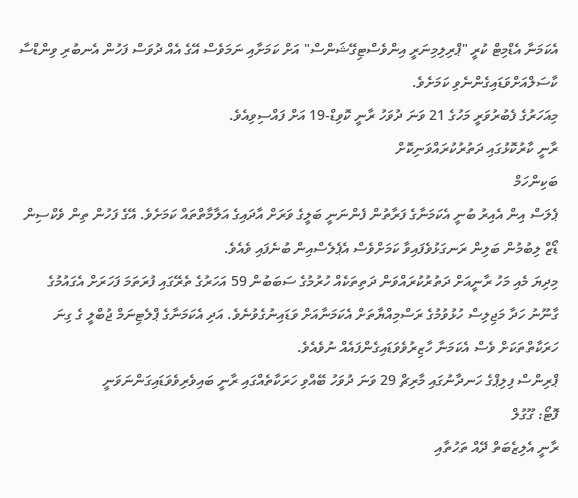އެކަމަނާ އެޑްމިޓް ކުރީ "ޕްރިލިމިނަރީ އިންވެސްޓިގޭޝަންސް" އަށް ކަމަށާއި ނަމަވެސް އޭގެ އެއް ދުވަސް ފަހުން އެނބުރި ވިންޑްސާ ކާސަލްއަށްވަޑައިގެންނެވި ކަމަށެވެ.
މިއަހަރުގެ ފެބުރުވަރީ މަހުގެ 21 ވަނަ ދުވަހު ރާނީ ކޮވިޑް-19 އަށް ފައްސިވިއެވެ.
ރާނީ ކާރުކޮޅުގައި ދަތުރުކުރައްވަނިކޮށް
ބަކިންހަމް
ޕެލަސް އިން އެއިރު ބުނީ އެކަމަނާގެ ފަރާތުން ފެންނަނީ ބަލީގެ ވަރަށް އާދައިގެ އަލާމާތްތައް ކަމަށެވެ. އޭގެ ފަހުން ތިން ވެކްސިން ޑޯޒް ލިބުމުން ބަލިން ރަނގަޅުވެފައިވާ ކަމަށްވެސް އެޕެލެސްއިން ބުނެފައި ވެއެވެ.
މިދިޔަ މެއި މަހު ރާނީއަށް ދަތުރުކުރައްވަން ދަތިތަކެއް ހުރުމުގެ ސަބަބުން 59 އަހަރުގެ ތެރޭގައި ފުރަތަމަ ފަހަރަށް އެގައުމުގެ ގާނޫނު ހަދާ މަޖިލިސް ހުޅުވުމުގެ ރަސްމިއްޔާތަށް އެކަމަނާއަށް ވަޑައިނުގެވުނެވެ. އަދި އެކަމަނާގެ ޕްލެޓިނަމް ޖުބްލީ ގެ ގިނަ ހަރަކާތްތަކަށް ވެސް އެކަމަނާ ހާޒިރުވެވަޑައިގެންފައެއް ނުވެއެވެ.
ޕްރިންސް ފިލިޕްގެ ހަނދާނުގައި މާރިޗް 29 ވަނަ ދުވަހު ބޭއްވި ހަރަކާތެއްގައި ރާނީ ބައިވެރިވެވަޑައިގަންނަވަނީ
ފޮޓޯ: ގޫގުލް
ރާނީ އެލިޒެބަތް ދޭއް ތަހުތާއި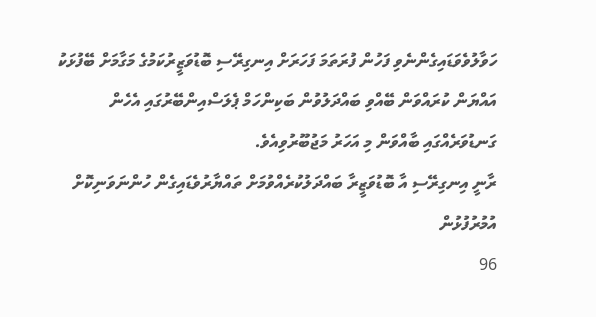ހަވާލުވެވަޑައިގެންނެވި ފަހުން ފުރަތަމަ ފަހަރަށް އިނގިރޭސި ބޮޑުވަޒީރުކަމުގެ މަގާމަށް ބޭފުޅަކު އައްޔަން ކުރައްވަން ބޭއްވި ބައްދަލުވުން ބަކިންހަމް ޕެލަސްއިންބޭރުގައި އެހެން ގަނޑުވަރެއްގައި ބާއްވަން މި އަހަރު މަޖުބޫރުވިއެވެ.
ރާނީ އިނގިރޭސި އާ ބޮޑުވަޒީރާ ބައްދަލުކުރެއްވުމަށް ތައްޔާރުވެޑައިގެން ހުންނަވަނިކޮށް
އުމުރުފުޅުން
96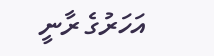އަހަރުގެ ރާނީ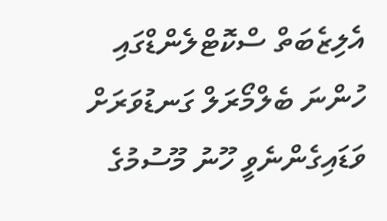އެލިޒެބަތް ސްކޮޓްލެންޑްގައި ހުންނަ ބެލްމޯރަލް ގަނޑުވަރަށް ވަޑައިގެންނެވީ ހޫނު މޫސުމުގެ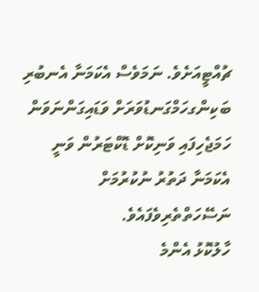ޗުއްޓީއަށެވެ. ނަމަވެސް އެކަމަނާ އެނބުރި ބަކިންގހަމްގަނޑުވަރަށް ވަޑައިގަންނަވަން ހަމަޖެހިފައި ވަނިކޮށް ޑޮކްޓަރުން ވަނީ އެކަމަނާ ދަތުރު ނުކުރުމަށް ނަސޭހަތްތެރިވެފައެވެ.
ހާލުކޮޅު އެންމެ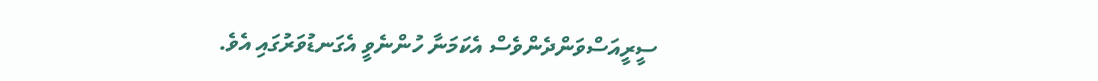ސީރީއަސްވަންދެންވެސް އެކަމަނާ ހުންނެވީ އެގަނޑުވަރުގައި އެވެ.